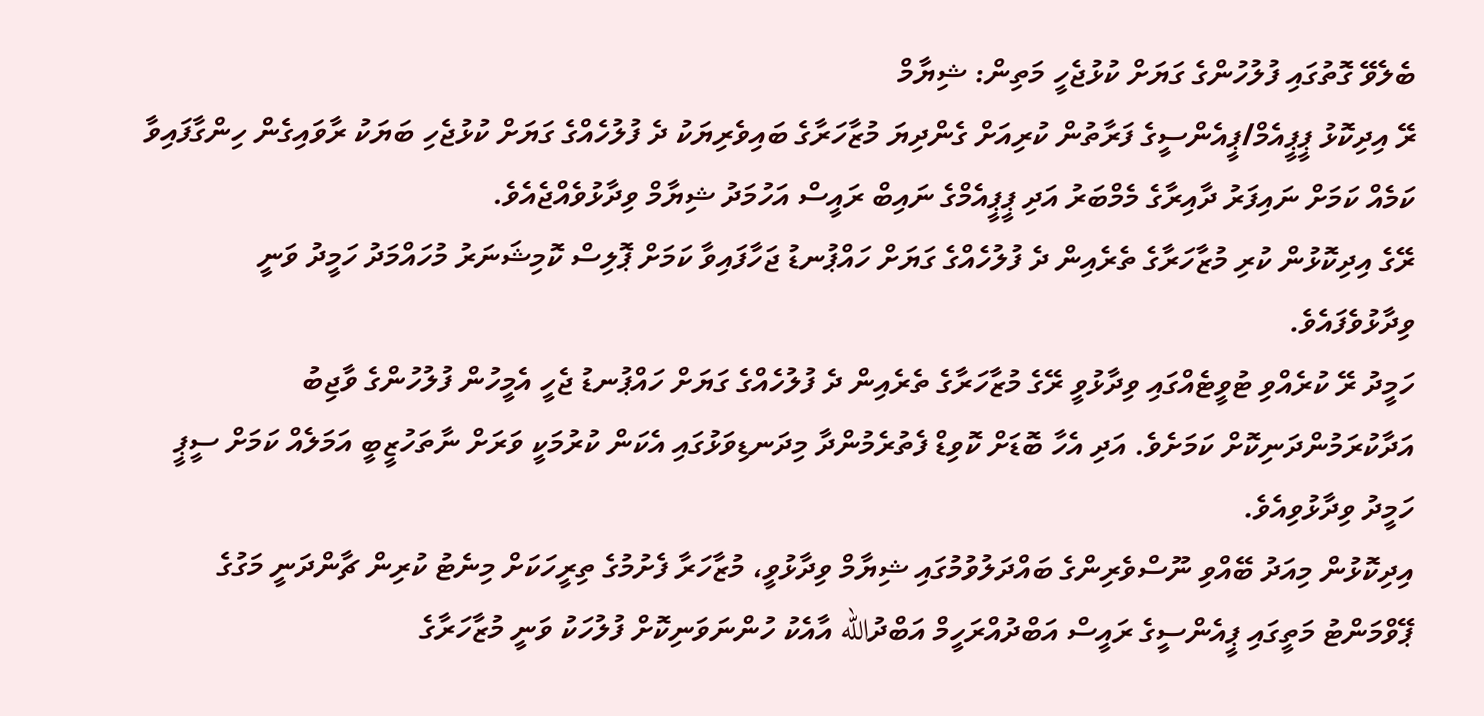ބެލެވޭ ގޮތުގައި ފުލުހުންގެ ގަޔަށް ކުޅުޖެހީ މަތިން: ޝިޔާމް
ރޭ އިދިކޮޅު ޕީޕީއެމް/ޕީއެންސީގެ ފަރާތުން ކުރިއަށް ގެންދިޔަ މުޒާހަރާގެ ބައިވެރިޔަކު ދެ ފުލުހެއްގެ ގަޔަށް ކުޅުޖެހި ބަޔަކު ރާވައިގެން ހިންގާފައިވާ ކަމެއް ކަމަށް ނައިފަރު ދާއިރާގެ މެމްބަރު އަދި ޕީޕީއެމްގެ ނައިބް ރައީސް އަހުމަދު ޝިޔާމް ވިދާޅުވެއްޖެއެވެ.
ރޭގެ އިދިކޮޅުން ކުރި މުޒާހަރާގެ ތެރެއިން ދެ ފުލުހެއްގެ ގަޔަށް ހައްޕުނޑު ޖަހާފައިވާ ކަމަށް ޕޮލިސް ކޮމިޝަނަރު މުހައްމަދު ހަމީދު ވަނީ ވިދާޅުވެފައެވެ.
ހަމީދު ރޭ ކުރެއްވި ޓުވީޓެއްގައި ވިދާޅުވީ ރޭގެ މުޒާހަރާގެ ތެރެއިން ދެ ފުލުހެއްގެ ގަޔަށް ހައްޕުނޑު ޖެހީ އެމީހުން ފުލުހުންގެ ވާޖިބު އަދާކުރަމުންދަނިކޮށް ކަމަށެވެ. އަދި އެހާ ބޮޑަށް ކޮވިޑް ފެތުރެމުންދާ މިދަނޑިވަޅުގައި އެކަން ކުރުމަކީ ވަރަށް ނާތަހުޒީބީ އަމަލެއް ކަމަށް ސީޕީ ހަމީދު ވިދާޅުވިއެވެ.
އިދިކޮޅުން މިއަދު ބޭއްވި ނޫސްވެރިންގެ ބައްދަލުވުމުގައި ޝިޔާމް ވިދާޅުވީ، މުޒާހަރާ ފެށުމުގެ ތިރީހަކަށް މިނެޓު ކުރިން ޗާންދަނީ މަގުގެ ޕޭވްމަންޓު މަތީގައި ޕީއެންސީގެ ރައީސް އަބްދުއްރަހީމް އަބްދުالله އާއެކު ހުންނަވަނިކޮށް ފުލުހަކު ވަނީ މުޒާހަރާގެ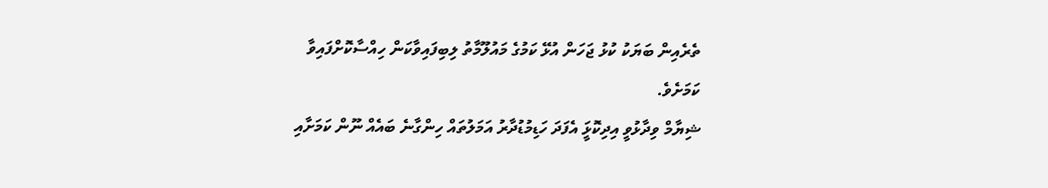ތެރެއިން ބަޔަކު ކުޅު ޖަހަން އުޅޭ ކަމުގެ މައުލޫމާތު ލިބިފައިވާކަން ހިއްސާކޮށްފައިވާ ކަމަށެވެ.
ޝިޔާމް ވިދާޅުވީ އިދިކޮޅަީ އެފަދަ ހަޑިމުޑުދާރު އަމަލުތައް ހިންގާނެ ބައެއް ނޫން ކަމަށާއި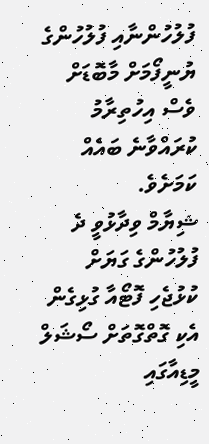ފުލުހުންނާއި ފުލުހުންގެ ޔުނީފޯމަށް މާބޮޑަށް ވެސް އިހުތިރާމު ކުރައްވާނެ ބައެއް ކަމަށެވެ.
ޝިޔާމް ވިދާޅުވީ ދެ ފުލުހުންގެ ގަޔަށް ކުޅުޖެހި ފޮޓޯއާ ގުޅިގެން އެކި ގޮތްގޮތަށް ސޯޝަލް މީޑިއާގައި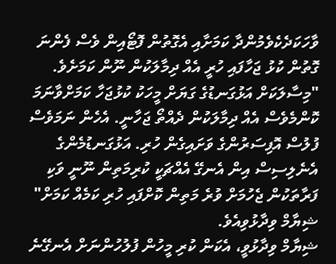ވާހަކަދެކެވެމުންދާ ކަމަށާއި އެގޮތުން ފޮޓޯއިން ވެސް ފެންނަ ގޮތުން ކުޅު ޖަހާފައި ހުރީ އެއް ދިމާލަކުން ނޫން ކަމަށެވެ.
"މިސާލަކަށް އަޅުގަނޑުގެ ގަޔަށް މީހަކު ކުޅުޖަހާ ކަމަށްވާނަމަ ކޮންމެވެސް އެއް ދިމާލަކުން ދެއްތޯ ޖަހާނީ. އެހެން ނަމަވެސް ފުލުސް އޮފިސަރުންގެ ވަށައިގެން ހުރި. އަޅުގަނޑުމެންގެ އެނެލިސިސް އިން އެނގޭ އެއްޗަކީ ކުރިމަތިން ނޫނީ ވަކި ފަރާތަކުން ޖެހުމަށް ވުރެ މަތިން ކޮށްފައި ހުރި ކަމެއް ކަމަށް" ޝިޔާމް ވިދާޅުވިއެވެ.
ޝިޔާމް ވިދާޅުވީ، އެކަން ކުރި މީހުން ފުލުހުންނަށް އެނގޭނެ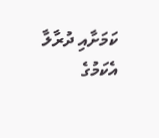ކަމަށާއި ދުރާލާ އެކަމުގެ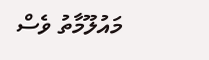މައުލޫމާތު ވެސް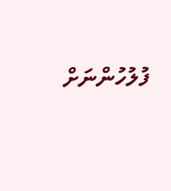ފުލުހުންނަށް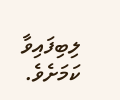ލިބިފައިވާ ކަމަށެވެ.